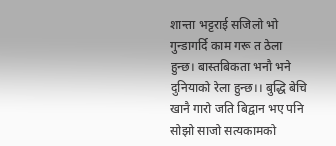शान्ता भट्टराई सजिलो भो गुन्डागर्दि काम गरू त ठेला हुन्छ। बास्तबिकता भनौ भने दुनियाको रेला हुन्छ।। बुद्धि बेचि खानै गारो जति बिद्वान भए पनि सोझो साजो सत्यकामको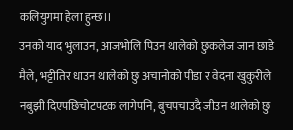कलियुगमा हेला हुन्छ।।
उनको याद भुलाउन, आजभोलि पिउन थालेको छुकलेज जान छाडे मैले, भट्टीतिर धाउन थालेको छु अचानोको पीडा र वेदना खुकुरीले नबुझी दिएपछिचोटपटक लागेपनि, बुचपचाउदै जीउन थालेको छु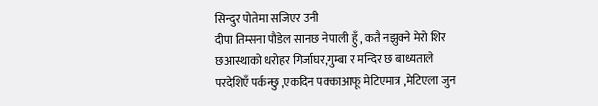सिन्दुर पोतेमा सजिएर उनी
दीपा तिम्सना पौडेल सानछ नेपाली हुँ , कतै नझुक्ने मेरो शिर छआस्थाको धरोहर गिर्जाघर,गुम्बा र मन्दिर छ बाध्यताले परदेशिएँ पर्कन्छु ,एकदिन पक्काआफू मेटिएमात्र ,मेटिएला जुन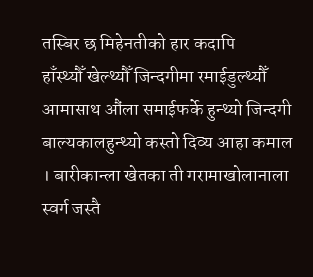तस्बिर छ मिहेनतीको हार कदापि
हाँस्थ्यौँ खेल्थ्यौँ जिन्दगीमा रमाईडुल्थ्यौँ आमासाथ औंला समाईफर्के हुन्थ्यो जिन्दगी बाल्यकालहुन्थ्यो कस्तो दिव्य आहा कमाल । बारीकान्ला खेतका ती गरामाखोलानाला स्वर्ग जस्तै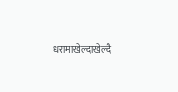धरामाखेल्दाखेल्दै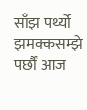साँझ पर्थ्यो झमक्कसम्झे पर्छौँ आज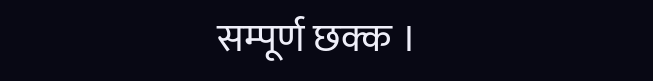सम्पूर्ण छक्क ।